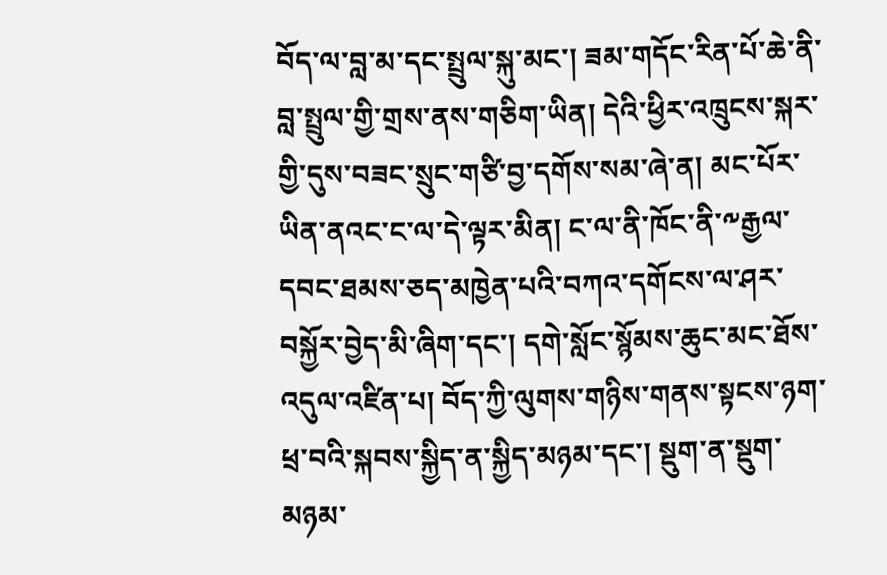བོད་ལ་བླ་མ་དང་སྤྲུལ་སྐུ་མང་། ཟམ་གདོང་རིན་པོ་ཆེ་ནི་བླ་སྤྲུལ་གྱི་གྲས་ནས་གཅིག་ཡིན། དེའི་ཕྱིར་འཁྲུངས་སྐར་གྱི་དུས་བཟང་སྲུང་གཙི་བྱ་དགོས་སམ་ཞེ་ན། མང་པོར་ཡིན་ནའང་ང་ལ་དེ་ལྟར་མིན། ང་ལ་ནི་ཁོང་ནི་༸རྒྱལ་དབང་ཐམས་ཅད་མཁྱེན་པའི་བཀའ་དགོངས་ལ་ཤར་བསྐྱོར་བྱེད་མི་ཞིག་དང་། དགེ་སློང་སྙོམས་ཆུང་མང་ཐོས་འདུལ་འཛིན་པ། བོད་ཀྱི་ལུགས་གཉིས་གནས་སྟངས་ཉག་ཕྲ་བའི་སྐབས་སྐྱིད་ན་སྐྱིད་མཉམ་དང་། སྡུག་ན་སྡུག་མཉམ་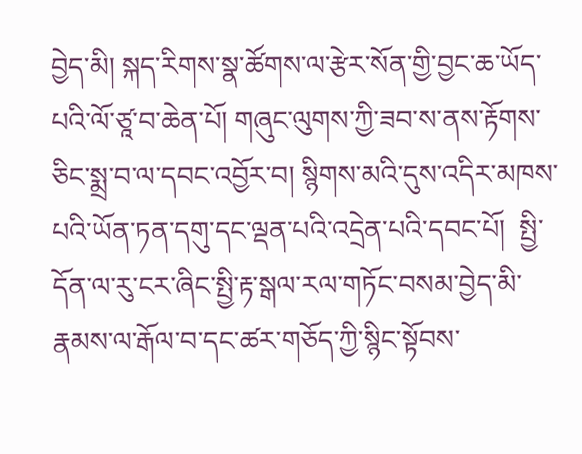བྱེད་མི། སྐད་རིགས་སྣ་ཚོགས་ལ་རྩེར་སོན་གྱི་བྱང་ཆ་ཡོད་པའི་ལོ་ཙཱ་བ་ཆེན་པོ། གཞུང་ལུགས་ཀྱི་ཟབ་ས་ནས་རྟོགས་ཅིང་སྨྲ་བ་ལ་དབང་འབྱོར་བ། སྙིགས་མའི་དུས་འདིར་མཁས་པའི་ཡོན་ཏན་དགུ་དང་ལྡན་པའི་འདྲེན་པའི་དབང་པོ།  སྤྱི་དོན་ལ་རུ་ངར་ཞིང་སྤྱི་རྟ་སྒལ་རལ་གཏོང་བསམ་བྱེད་མི་རྣམས་ལ་རྒོལ་བ་དང་ཚར་གཅོད་ཀྱི་སྙིང་སྟོབས་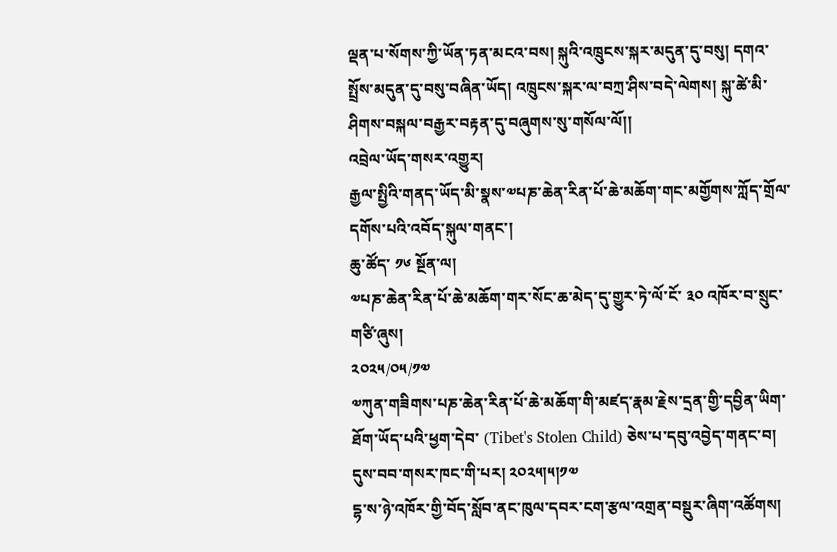ལྡན་པ་སོགས་ཀྱི་ཡོན་ཏན་མངའ་བས། སྐུའི་འཁྲུངས་སྐར་མདུན་དུ་བསུ། དགའ་སྤྲོས་མདུན་དུ་བསུ་བཞིན་ཡོད། འཁྲུངས་སྐར་ལ་བཀྲ་ཤིས་བདེ་ལེགས། སྐུ་ཚེ་མི་ཤིགས་བསྐལ་བརྒྱར་བརྟན་དུ་བཞུགས་སུ་གསོལ་ལོ།།
འབྲེལ་ཡོད་གསར་འགྱུར།
རྒྱལ་སྤྱིའི་གནད་ཡོད་མི་སྣས་༧པཎ་ཆེན་རིན་པོ་ཆེ་མཆོག་གང་མགྱོགས་ཀློད་གྲོལ་དགོས་པའི་འབོད་སྐུལ་གནང་།
ཆུ་ཚོད་ ༡༦ སྔོན་ལ།
༧པཎ་ཆེན་རིན་པོ་ཆེ་མཆོག་གར་སོང་ཆ་མེད་དུ་གྱུར་ཏེ་ལོ་ངོ་ ༣༠ འཁོར་བ་སྲུང་གཙི་ཞུས།
༢༠༢༥/༠༥/༡༧
༧ཀུན་གཟིགས་པཎ་ཆེན་རིན་པོ་ཆེ་མཆོག་གི་མཛད་རྣམ་རྗེས་དྲན་གྱི་དབྱིན་ཡིག་ཐོག་ཡོད་པའི་ཕྱག་དེབ་ (Tibet's Stolen Child) ཅེས་པ་དབུ་འབྱེད་གནང་བ། དུས་བབ་གསར་ཁང་གི་པར། ༢༠༢༥།༥།༡༧
དྷ་ས་ཉེ་འཁོར་གྱི་བོད་སློབ་ནང་ཁུལ་དབར་ངག་རྩལ་འགྲན་བསྡུར་ཞིག་འཚོགས།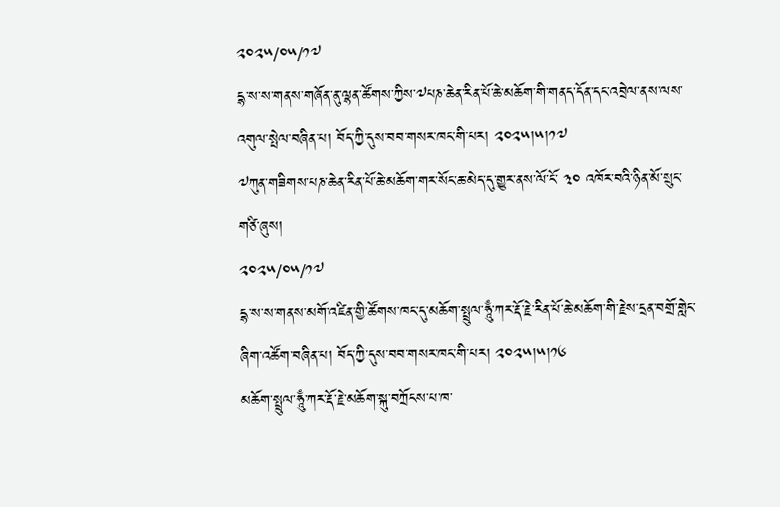༢༠༢༥/༠༥/༡༧
དྷ་ས་ས་གནས་གཞོན་ནུ་ལྷན་ཚོགས་ཀྱིས་༧པཎ་ཆེན་རིན་པོ་ཆེ་མཆོག་གི་གནད་དོན་དང་འབྲེལ་ནས་ལས་འགུལ་སྤེལ་བཞིན་པ། བོད་ཀྱི་དུས་བབ་གསར་ཁང་གི་པར། ༢༠༢༥།༥།༡༧
༧ཀུན་གཟིགས་པཎ་ཆེན་རིན་པོ་ཆེ་མཆོག་གར་སོང་ཆ་མེད་དུ་གྱུར་ནས་ལོ་ངོ་ ༣༠ འཁོར་བའི་ཉིན་མོ་སྲུང་གཙི་ཞུས།
༢༠༢༥/༠༥/༡༧
དྷ་ས་ས་གནས་མགོ་འཛིན་གྱི་ཚོགས་ཁང་དུ་མཆོག་སྤྲུལ་ཧཱུྃ་ཀར་རྡོ་རྗེ་རིན་པོ་ཆེ་མཆོག་གི་རྗེས་དྲན་བགྲོ་གླེང་ཞིག་འཚོག་བཞིན་པ། བོད་ཀྱི་དུས་བབ་གསར་ཁང་གི་པར། ༢༠༢༥།༥།༡༦
མཆོག་སྤྲུལ་ཧཱུྃ་ཀར་རྡོ་རྗེ་མཆོག་སྐུ་བཀྲོངས་པ་ཁ་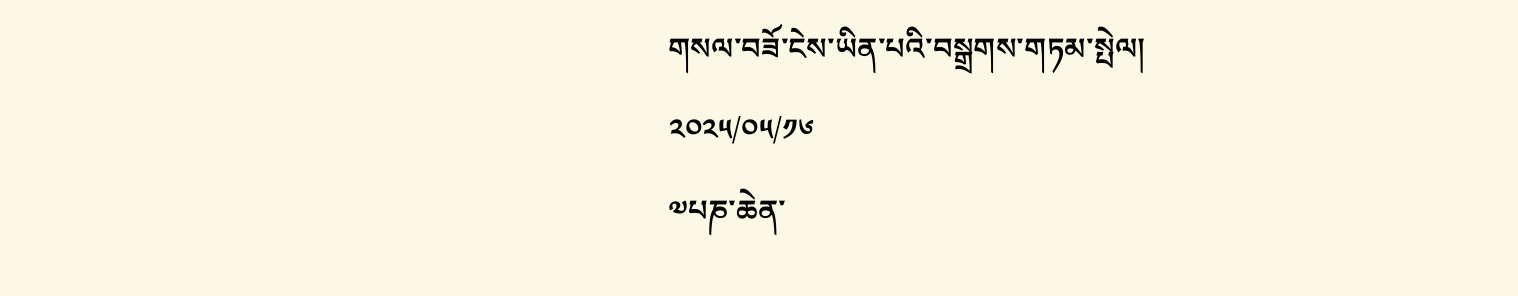གསལ་བཟོ་ངེས་ཡིན་པའི་བསྒྲགས་གཏམ་སྤེལ།
༢༠༢༥/༠༥/༡༦
༧པཎ་ཆེན་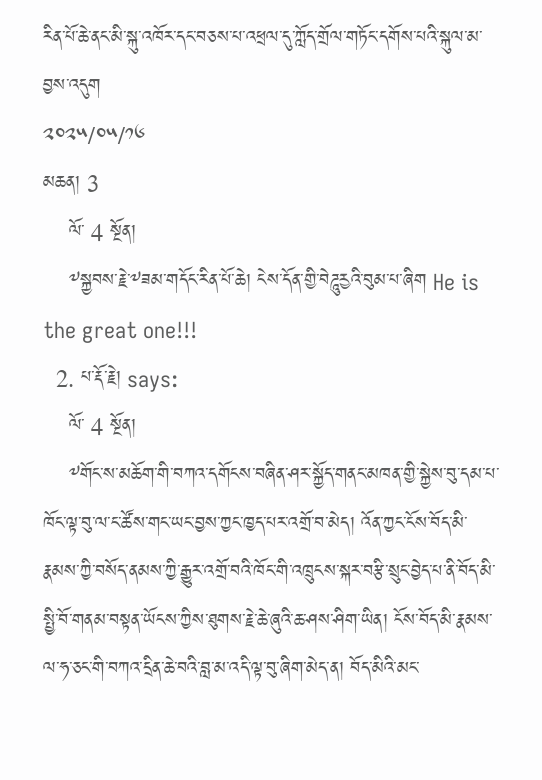རིན་པོ་ཆེ་ནང་མི་སྐུ་འཁོར་དང་བཅས་པ་འཕྲལ་དུ་ཀློད་གྲོལ་གཏོང་དགོས་པའི་སྐུལ་མ་བྱས་འདུག
༢༠༢༥/༠༥/༡༦
མཆན། 3
    ལོ་ 4 སྔོན།
    ༸སྐྱབས་རྗེ་༸ཟམ་གདོང་རིན་པོ་ཆེ། ངེས་དོན་གྱི་བེཌཱུརྱའི་བུམ་པ་ཞིག He is the great one!!!
  2. པ་རྡོ་རྗེ། says:
    ལོ་ 4 སྔོན།
    ༸གོང་ས་མཆོག་གི་བཀའ་དགོངས་བཞིན་ཤར་སྐྱོད་གནང་མཁན་གྱི་སྐྱེས་བུ་དམ་པ་ཁོང་ལྟ་བུ་ལ་ང་ཚོས་གང་ཡང་བྱས་ཀྱང་ཁྱད་པར་འགྲོ་བ་མེད། འོན་ཀྱང་ངོས་བོད་མི་རྣམས་ཀྱི་བསོད་ནམས་ཀྱི་རྒྱུར་འགྲོ་བའི་ཁོང་གི་འཁྲུངས་སྐར་བརྩི་སྲུང་བྱེད་པ་ནི་བོད་མི་སྤྱི་བོ་གནམ་བསྟན་ཡོངས་ཀྱིས་ཐུགས་རྗེ་ཆེ་ཞུའི་ཆ་ཤས་ཤིག་ཡིན། ངོས་བོད་མི་རྣམས་ལ་ཧ་ཅང་གི་བཀའ་དྲིན་ཆེ་བའི་བླ་མ་འདི་ལྟ་བུ་ཞིག་མེད་ན། བོད་མིའི་མང་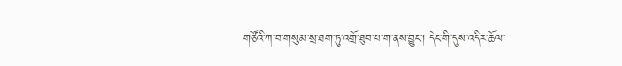གཙོའི་ཀ་བ་གསུམ་སྲ་ཐག་ཏུ་འགྲོ་ཐུབ་པ་ག་ནས་བྱུང་། དེང་གི་དུས་འདིར་ཆོལ་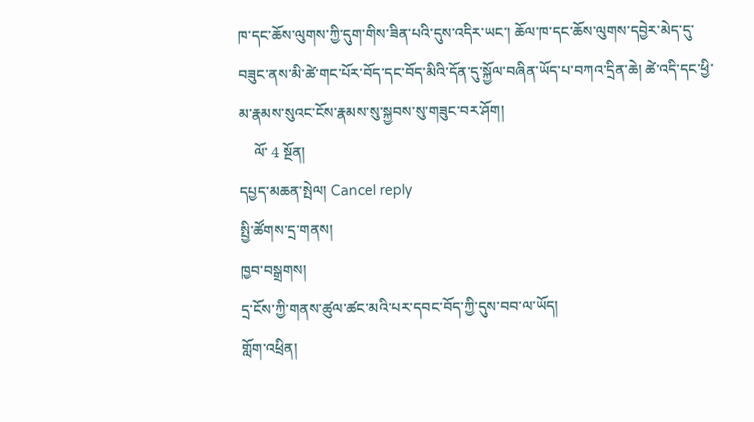ཁ་དང་ཆོས་ལུགས་ཀྱི་དུག་གིས་ཟིན་པའི་དུས་འདིར་ཡང་། ཆོལ་ཁ་དང་ཆོས་ལུགས་དབྱེར་མེད་དུ་བཟུང་ནས་མི་ཚེ་གང་པོར་བོད་དང་བོད་མིའི་དོན་དུ་སྐྱོལ་བཞིན་ཡོད་པ་བཀའ་དྲིན་ཆེ། ཚེ་འདི་དང་ཕྱི་མ་རྣམས་སུའང་ངོས་རྣམས་སུ་སྐྱབས་སུ་གཟུང་བར་ཤོག།
    ལོ་ 4 སྔོན།
དཔྱད་མཆན་སྤེལ། Cancel reply
སྤྱི་ཚོགས་དྲ་གནས།
ཁྱབ་བསྒྲགས།
དྲ་ངོས་ཀྱི་གནས་ཚུལ་ཚང་མའི་པར་དབང་བོད་ཀྱི་དུས་བབ་ལ་ཡོད།
གློག་འཕྲིན།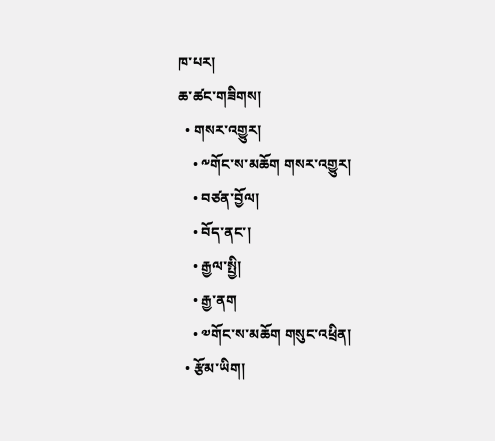ཁ་པར།
ཆ་ཚང་གཟིགས།
  • གསར་འགྱུར།
    • ༸གོང་ས་མཆོག གསར་འགྱུར།
    • བཙན་བྱོལ།
    • བོད་ནང་།
    • རྒྱལ་སྤྱི།
    • རྒྱ་ནག
    • ༧གོང་ས་མཆོག གསུང་འཕྲིན།
  • རྩོམ་ཡིག།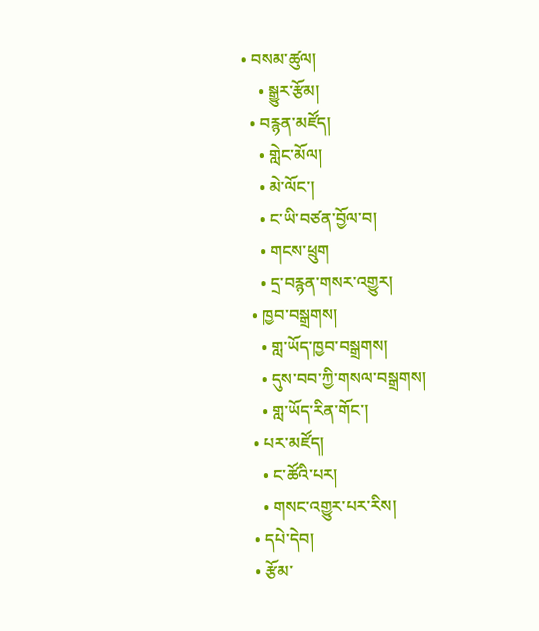• བསམ་ཚུལ།
    • སྒྱུར་རྩོམ།
  • བརྙན་མཛོད།
    • གླེང་མོལ།
    • མེ་ལོང་།
    • ང་ཡི་བཙན་བྱོལ་བ།
    • གངས་ཕྲུག
    • དྲ་བརྙན་གསར་འགྱུར།
  • ཁྱབ་བསྒྲགས།
    • གླ་ཡོད་ཁྱབ་བསྒྲགས།
    • དུས་བབ་ཀྱི་གསལ་བསྒྲགས།
    • གླ་ཡོད་རིན་གོང་།
  • པར་མཛོད།
    • ང་ཚོའི་པར།
    • གསང་འགྱུར་པར་རིས།
  • དཔེ་དེབ།
  • རྩོམ་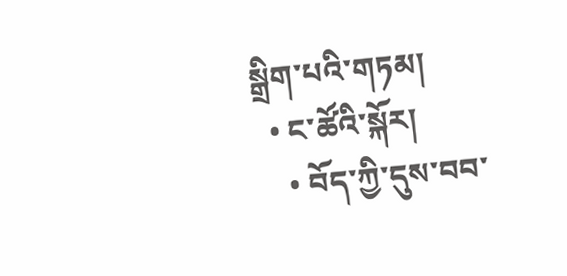སྒྲིག་པའི་གཏམ།
  • ང་ཚོའི་སྐོར།
    • བོད་ཀྱི་དུས་བབ་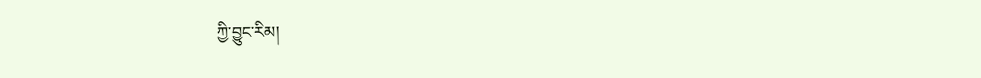ཀྱི་བྱུང་རིམ།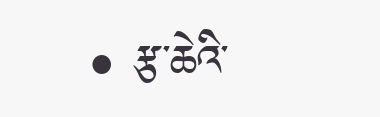• རྩ་ཆེའི་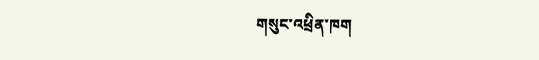གསུང་འཕྲིན་ཁག